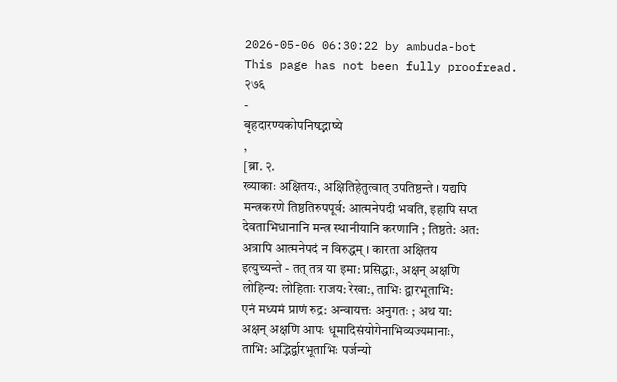2026-05-06 06:30:22 by ambuda-bot
This page has not been fully proofread.
२७६
-
बृहदारण्यकोपनिषद्भाष्ये
,
[ब्रा. २.
ख्याकाः अक्षितयः, अक्षितिहेतुत्वात् उपतिष्ठन्ते । यद्यपि
मन्त्रकरणे तिष्ठतिरुपपूर्व: आत्मनेपदी भवति, इहापि सप्त
देवताभिधानानि मन्त्र स्थानीयानि करणानि ; तिष्ठते: अत:
अत्रापि आत्मनेपदं न विरुद्धम् । कारता अक्षितय
इत्युच्यन्ते - तत् तत्र या इमा: प्रसिद्धाः, अक्षन् अक्षणि
लोहिन्य: लोहिताः राजय: रेखा:, ताभिः द्वारभूताभि:
एनं मध्यमं प्राणं रुद्र: अन्वायत्तः अनुगतः ; अथ या:
अक्षन् अक्षणि आपः धूमादिसंयोगेनाभिव्यज्यमानाः,
ताभि: अद्भिर्द्वारभूताभिः पर्जन्यो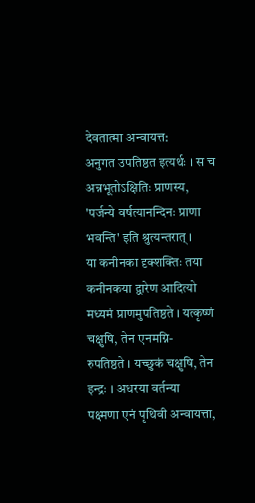देवतात्मा अन्वायत्त:
अनुगत उपतिष्ठत इत्यर्थः । स च अन्नभूतोऽक्षितिः प्राणस्य,
'पर्जन्ये वर्षत्यानन्दिनः प्राणा भवन्ति' इति श्रुत्यन्तरात् ।
या कनीनका दृक्शक्तिः तया कनीनकया द्वारेण आदित्यो
मध्यमं प्राणमुपतिष्ठते । यत्कृष्णं चक्षुषि, तेन एनमग्नि-
रुपतिष्ठते । यच्छुकं चक्षुषि, तेन इन्द्रः । अधरया वर्तन्या
पक्ष्मणा एनं पृथिवी अन्वायत्ता,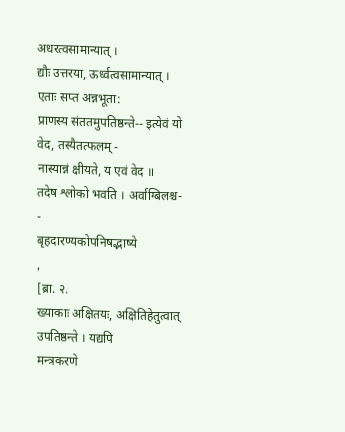अधरत्वसामान्यात् ।
द्यौः उत्तरया, ऊर्ध्वत्वसामान्यात् । एताः सप्त अन्नभूता:
प्राणस्य संततमुपतिष्ठन्ते-- इत्येवं यो वेद, तस्यैतत्फलम् -
नास्यान्नं क्षीयते, य एवं वेद ॥
तदेष श्लोको भवति । अर्वाग्बिलश्च-
-
बृहदारण्यकोपनिषद्भाष्ये
,
[ब्रा. २.
ख्याकाः अक्षितयः, अक्षितिहेतुत्वात् उपतिष्ठन्ते । यद्यपि
मन्त्रकरणे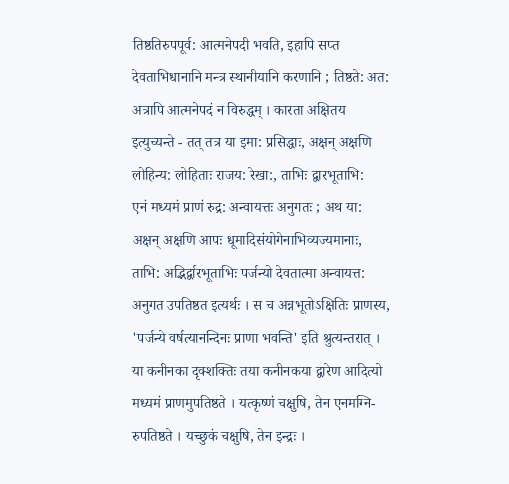तिष्ठतिरुपपूर्व: आत्मनेपदी भवति, इहापि सप्त
देवताभिधानानि मन्त्र स्थानीयानि करणानि ; तिष्ठते: अत:
अत्रापि आत्मनेपदं न विरुद्धम् । कारता अक्षितय
इत्युच्यन्ते - तत् तत्र या इमा: प्रसिद्धाः, अक्षन् अक्षणि
लोहिन्य: लोहिताः राजय: रेखा:, ताभिः द्वारभूताभि:
एनं मध्यमं प्राणं रुद्र: अन्वायत्तः अनुगतः ; अथ या:
अक्षन् अक्षणि आपः धूमादिसंयोगेनाभिव्यज्यमानाः,
ताभि: अद्भिर्द्वारभूताभिः पर्जन्यो देवतात्मा अन्वायत्त:
अनुगत उपतिष्ठत इत्यर्थः । स च अन्नभूतोऽक्षितिः प्राणस्य,
'पर्जन्ये वर्षत्यानन्दिनः प्राणा भवन्ति' इति श्रुत्यन्तरात् ।
या कनीनका दृक्शक्तिः तया कनीनकया द्वारेण आदित्यो
मध्यमं प्राणमुपतिष्ठते । यत्कृष्णं चक्षुषि, तेन एनमग्नि-
रुपतिष्ठते । यच्छुकं चक्षुषि, तेन इन्द्रः ।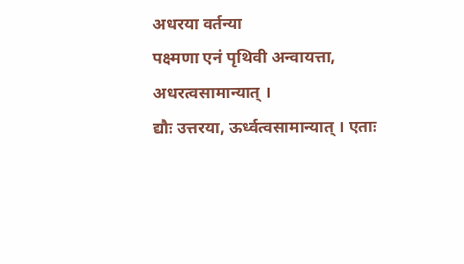अधरया वर्तन्या
पक्ष्मणा एनं पृथिवी अन्वायत्ता, अधरत्वसामान्यात् ।
द्यौः उत्तरया, ऊर्ध्वत्वसामान्यात् । एताः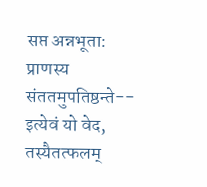सप्त अन्नभूता:
प्राणस्य संततमुपतिष्ठन्ते-- इत्येवं यो वेद, तस्यैतत्फलम्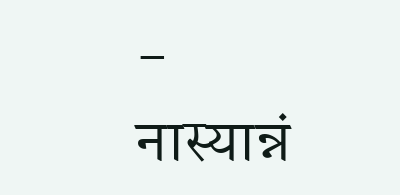-
नास्यान्नं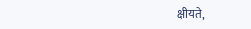क्षीयते,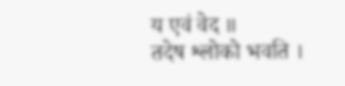य एवं वेद ॥
तदेष श्लोको भवति ।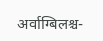अर्वाग्बिलश्च-